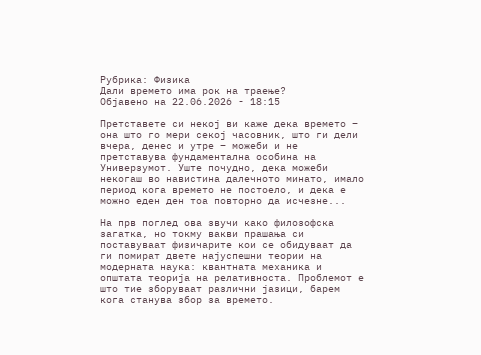Рубрика: Физика
Дали времето има рок на траење?
Објавено на 22.06.2026 - 18:15

Претставете си некој ви каже дека времето – она што го мери секој часовник, што ги дели вчера, денес и утре – можеби и не претставува фундаментална особина на Универзумот. Уште почудно, дека можеби некогаш во навистина далечното минато, имало период кога времето не постоело, и дека е можно еден ден тоа повторно да исчезне...

На прв поглед ова звучи како филозофска загатка, но токму вакви прашања си поставуваат физичарите кои се обидуваат да ги помират двете најуспешни теории на модерната наука: квантната механика и општата теорија на релативноста. Проблемот е што тие зборуваат различни јазици, барем кога станува збор за времето.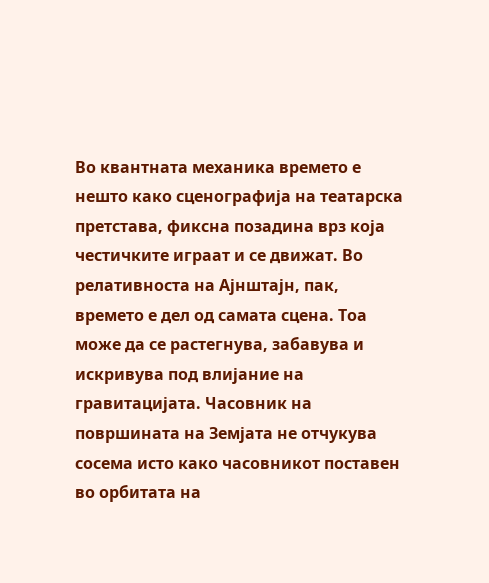Во квантната механика времето е нешто како сценографија на театарска претстава, фиксна позадина врз која честичките играат и се движат. Во релативноста на Ајнштајн, пак, времето е дел од самата сцена. Тоа може да се растегнува, забавува и искривува под влијание на гравитацијата. Часовник на површината на Земјата не отчукува сосема исто како часовникот поставен во орбитата на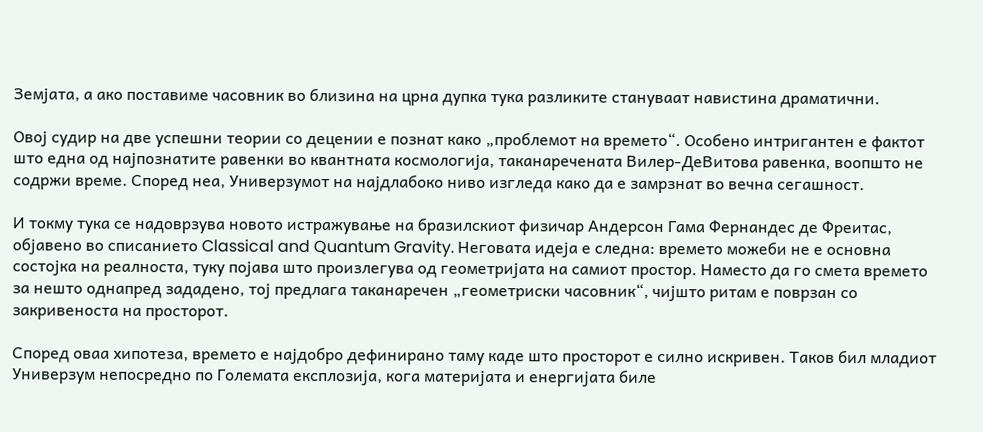Земјата, а ако поставиме часовник во близина на црна дупка тука разликите стануваат навистина драматични.

Овој судир на две успешни теории со децении е познат како „проблемот на времето“. Особено интригантен е фактот што една од најпознатите равенки во квантната космологија, таканаречената Вилер-ДеВитова равенка, воопшто не содржи време. Според неа, Универзумот на најдлабоко ниво изгледа како да е замрзнат во вечна сегашност.

И токму тука се надоврзува новото истражување на бразилскиот физичар Андерсон Гама Фернандес де Фреитас, објавено во списанието Classical and Quantum Gravity. Неговата идеја е следна: времето можеби не е основна состојка на реалноста, туку појава што произлегува од геометријата на самиот простор. Наместо да го смета времето за нешто однапред зададено, тој предлага таканаречен „геометриски часовник“, чијшто ритам е поврзан со закривеноста на просторот.

Според оваа хипотеза, времето е најдобро дефинирано таму каде што просторот е силно искривен. Таков бил младиот Универзум непосредно по Големата експлозија, кога материјата и енергијата биле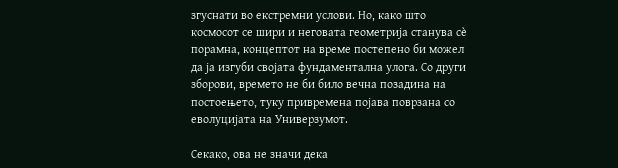згуснати во екстремни услови. Но, како што космосот се шири и неговата геометрија станува сè порамна, концептот на време постепено би можел да ја изгуби својата фундаментална улога. Со други зборови, времето не би било вечна позадина на постоењето, туку привремена појава поврзана со еволуцијата на Универзумот.

Секако, ова не значи дека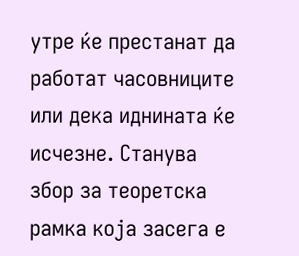утре ќе престанат да работат часовниците или дека иднината ќе исчезне. Станува збор за теоретска рамка која засега е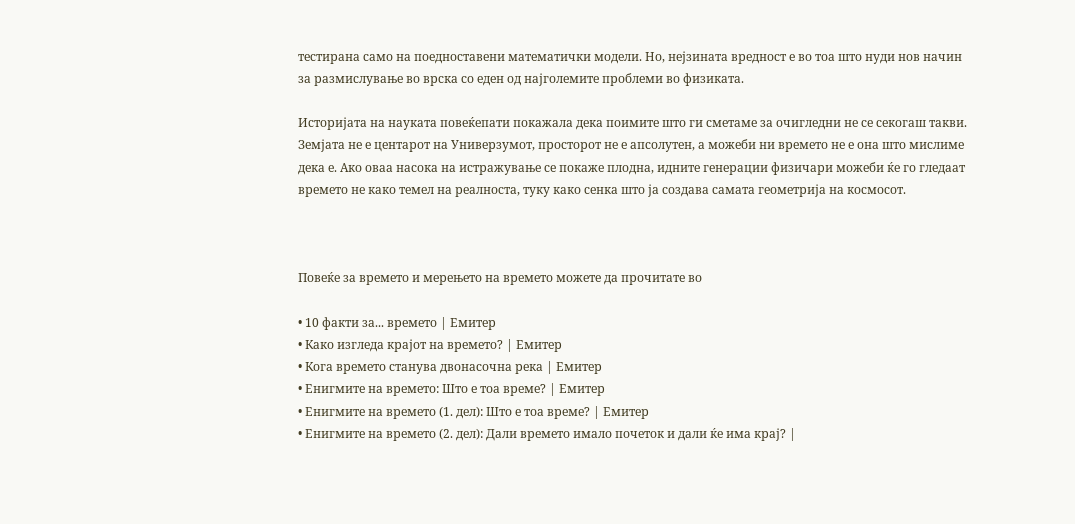тестирана само на поедноставени математички модели. Но, нејзината вредност е во тоа што нуди нов начин за размислување во врска со еден од најголемите проблеми во физиката.

Историјата на науката повеќепати покажала дека поимите што ги сметаме за очигледни не се секогаш такви. Земјата не е центарот на Универзумот, просторот не е апсолутен, а можеби ни времето не е она што мислиме дека е. Ако оваа насока на истражување се покаже плодна, идните генерации физичари можеби ќе го гледаат времето не како темел на реалноста, туку како сенка што ја создава самата геометрија на космосот.



Повеќе за времето и мерењето на времето можете да прочитате во

• 10 факти за... времето | Емитер
• Како изгледа крајот на времето? | Емитер
• Кога времето станува двонасочна река | Емитер
• Енигмите на времето: Што е тоа време? | Емитер
• Енигмите на времето (1. дел): Што е тоа време? | Емитер
• Енигмите на времето (2. дел): Дали времето имало почеток и дали ќе има крај? |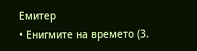Емитер
• Енигмите на времето (3.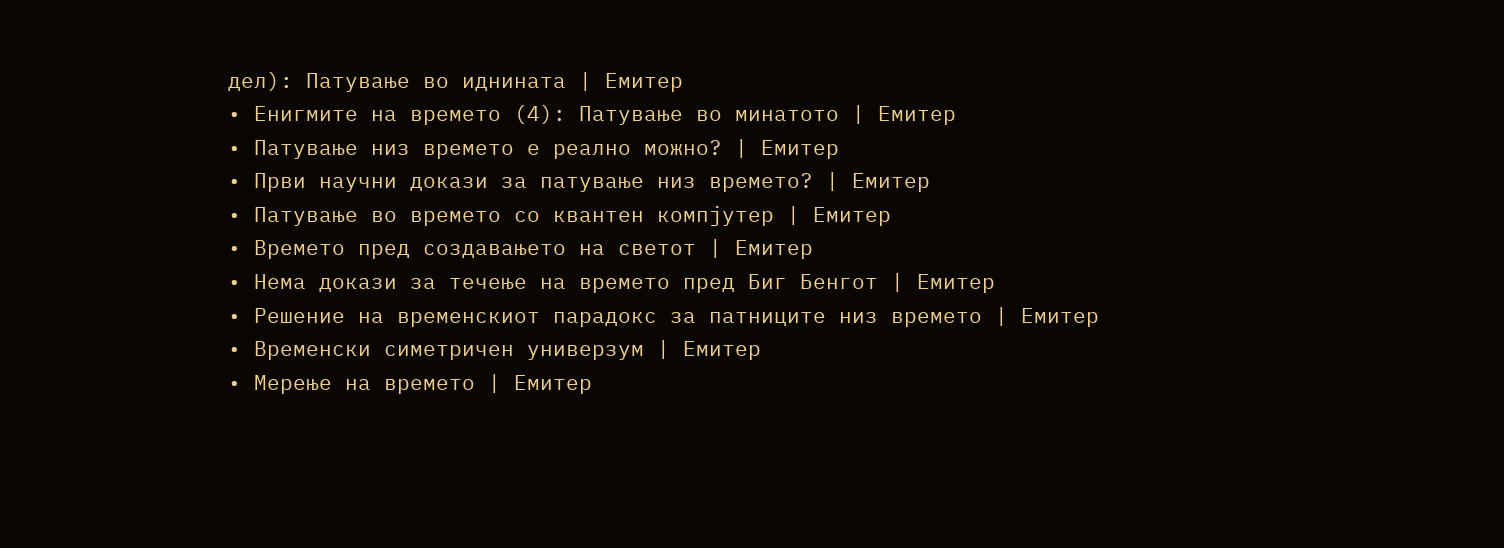дел): Патување во иднината | Емитер
• Енигмите на времето (4): Патување во минатото | Емитер
• Патување низ времето е реално можно? | Емитер
• Први научни докази за патување низ времето? | Емитер
• Патување во времето со квантен компјутер | Емитер
• Времето пред создавањето на светот | Емитер
• Нема докази за течење на времето пред Биг Бенгот | Емитер
• Решение на временскиот парадокс за патниците низ времето | Емитер
• Временски симетричен универзум | Емитер
• Мерење на времето | Емитер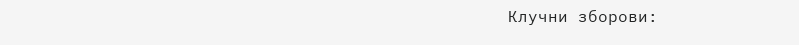Клучни зборови: